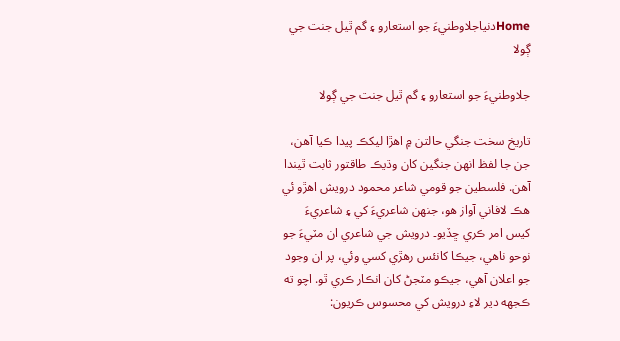Homeدنياجلاوطنيءَ جو استعارو ۽ گم ٿيل جنت جي ڳولا

جلاوطنيءَ جو استعارو ۽ گم ٿيل جنت جي ڳولا

تاريخ سخت جنگي حالتن ۾ اھڙا لیکڪ پیدا ڪیا آھن، جن جا لفظ انهن جنگين کان وڌيڪ طاقتور ثابت ٿيندا آهن. فلسطين جو قومي شاعر محمود درويش اهڙو ئي هڪ لافاني آواز هو، جنھن شاعريءَ کي ۽ شاعريءَ کیس امر ڪري ڇڏیو۔ درويش جي شاعري ان مٽيءَ جو نوحو ناهي، جيڪا کانئس رھڙي کسي وئي، پر ان وجود جو اعلان آهي، جيڪو مٽجڻ کان انڪار ڪري ٿو. اچو ته ڪجهه دير لاءِ درویش کي محسوس ڪريون: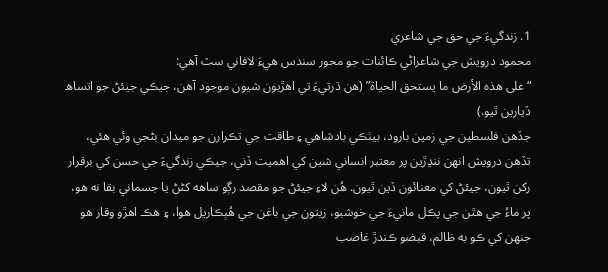1. زندگيءَ جي حق جي شاعري
محمود درويش جي شاعراڻي ڪائنات جو محور سندس هيءَ لافاني سٽ آهي:
“على هذه الأرض ما يستحق الحياة” (هن ڌرتيءَ تي اهڙيون شيون موجود آهن، جيڪي جيئڻ جو اتساھ ڏیارین ٿیو.)
جڏهن فلسطين جي زمين بارود، بیٺڪي بادشاھي ۽ طاقت جي تڪرارن جو ميدان بڻجي وئي هئي، تڏهن درويش انهن ننڍڙين پر معتبر انساني شين کي اهميت ڏني، جيڪي زندگيءَ جي حسن کي برقرار رکن ٿيون، جیئڻ کي معنائون ڏین ٿیون. هُن لاءِ جيئڻ جو مقصد رڳو ساهه کڻڻ يا جسماني بقا نه هو، پر ماءُ جي هٿن جي پڪل مانيءَ جي خوشبو، زيتون جي باغن جي ھُٻڪاریل هوا، ۽ هڪ اهڙو وقار هو جنھن کي ڪو به ظالم، قبضو ڪندڙ غاصب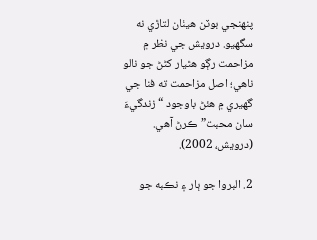پنھنجي بوٽن هيٺان لتاڙي نه سگهيو. درويش جي نظر ۾ مزاحمت رڳو هٿيار کڻڻ جو نالو ناهي؛ اصل مزاحمت ته فنا جي گهيري ۾ هئڻ باوجود “زندگيءَ سان محبت” ڪرڻ آهي. (درويش، 2002).

2. البروا جو ٻار ۽ نڪبه جو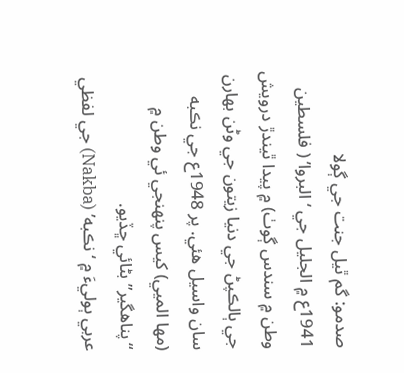صدمو: گم ٿيل جنت جي ڳولا
1941ع ۾ الجليل جي ‘البروا’ ( فلسطین وطن ۾ سندس ڳوٺ) ۾ پيدا ٿيندڙ درويش جي ٻالڪپڻ جي دنيا زيتون جي وڻن بھارن سان واسيل هئي. پر 1948ع جي نڪبه (مها الميي) کيس پنھنجي ئي وطن ۾ “پناهگير” بڻائي ڇڏيو.
عربي ٻوليءَ ۾ ‘نڪبه’ (Nakba) جي لفظي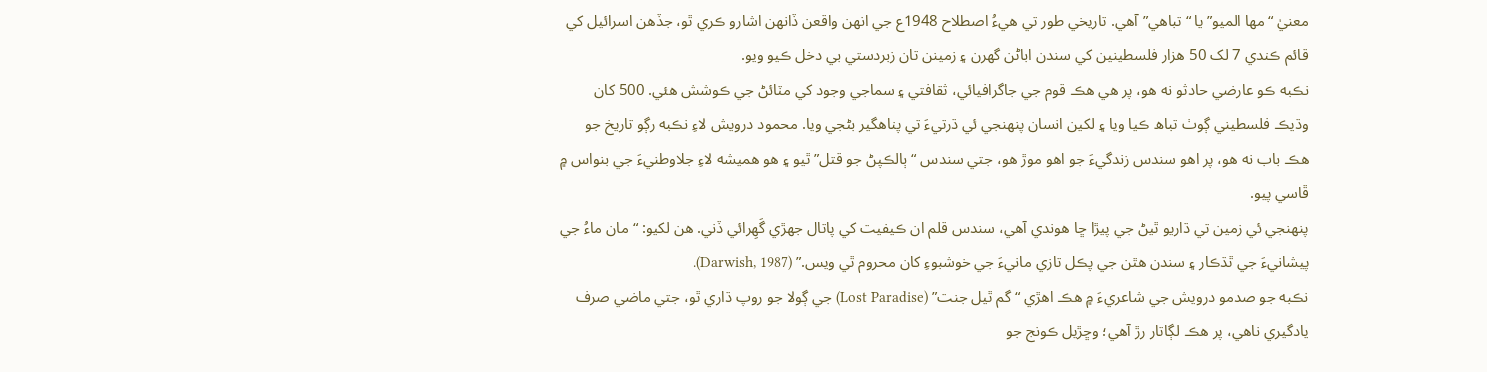معنيٰ “مها الميو” يا “تباهي”آهي. تاريخي طور تي هيءُ اصطلاح 1948ع جي انهن واقعن ڏانھن اشارو ڪري ٿو، جڏھن اسرائيل کي قائم ڪندي 7 لک 50 هزار فلسطينين کي سندن اباڻن گهرن ۽ زمينن تان زبردستي بي دخل ڪيو ويو.
نڪبه ڪو عارضي حادثو نه هو، پر هي هڪ قوم جي جاگرافيائي، ثقافتي ۽ سماجي وجود کي مٽائڻ جي ڪوشش هئي. 500 کان وڌيڪ فلسطيني ڳوٺ تباھ ڪيا ويا ۽ لکين انسان پنھنجي ئي ڌرتيءَ تي پناهگير بڻجي ويا. محمود درويش لاءِ نڪبه رڳو تاريخ جو هڪ باب نه هو، پر اهو سندس زندگيءَ جو اهو موڙ هو، جتي سندس “ٻالڪپڻ جو قتل” ٿيو ۽ هو هميشه لاءِ جلاوطنيءَ جي بنواس ۾ ڦاسي پيو.
پنھنجي ئي زمين تي ڌاریو ٿیڻ جي پیڙا ڇا ھوندي آھي، سندس قلم ان ڪیفیت کي پاتال جھڙي گَھِرائي ڏني. هن لکيو: “مان ماءُ جي پيشانيءَ جي ٿڌڪار ۽ سندن ھٿن جي پڪل تازي مانيءَ جي خوشبوءِ کان محروم ٿي ويس.” (Darwish, 1987).
نڪبه جو صدمو درويش جي شاعريءَ ۾ هڪ اهڙي “گم ٿيل جنت” (Lost Paradise) جي ڳولا جو روپ ڌاري ٿو، جتي ماضي صرف يادگيري ناهي، پر هڪ لڳاتار رڙ آهي؛ وڇڙیل ڪونج جو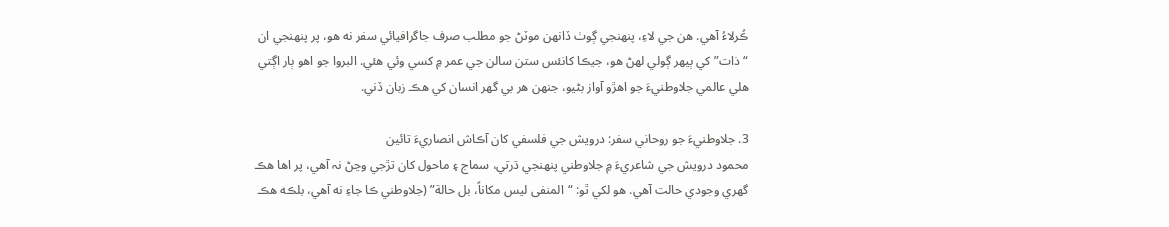ڪُرلاءُ آھي. هن جي لاءِ، پنھنجي ڳوٺ ڏانھن موٽڻ جو مطلب صرف جاگرافيائي سفر نه هو، پر پنھنجي ان “ذات” کي ٻيھر ڳولي لھڻ ھو، جيڪا کانئس ستن سالن جي عمر ۾ کسي وئي هئي. البروا جو اهو ٻار اڳتي هلي عالمي جلاوطنيءَ جو اهڙو آواز بڻيو، جنھن هر بي گهر انسان کي هڪ زبان ڏني.

3. جلاوطنيءَ جو روحاني سفر: درويش جي فلسفي کان آڪاش انصاريءَ تائين
محمود درويش جي شاعريءَ ۾ جلاوطني پنھنجي ڌرتي، سماج ۽ ماحول کان تڙجي وڃڻ نہ آھي، پر اها هڪ گھري وجودي حالت آهي. هو لکي ٿو: “المنفى ليس مكاناً، بل حالة” (جلاوطني ڪا جاءِ نه آهي، بلڪه هڪ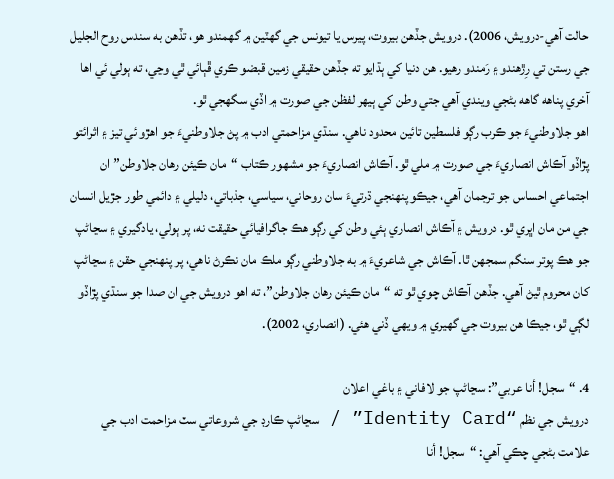حالت آهي-درويش، 2006). درويش جڏهن بيروت، پيرس يا تیونس جي گهٽين ۾ گهمندو هو، تڏهن به سندس روح الجليل جي رستن تي رِڙهندو ۽ رَمندو رهیو. هن دنيا کي ٻڌايو ته جڏهن حقيقي زمين قبضو ڪري ڦٻائي ٿي وڃي، ته ٻولي ئي اها آخري پناهه گاهه بڻجي ويندي آهي جتي وطن کي ٻيھر لفظن جي صورت ۾ اڏي سگهجي ٿو.
اهو جلاوطنيءَ جو ڪرب رڳو فلسطين تائين محدود ناهي. سنڌي مزاحمتي ادب ۾ پڻ جلاوطنيءَ جو اهڙو ئي تيز ۽ اثرائتو پڙاڏو آڪاش انصاريءَ جي صورت ۾ ملي ٿو. آڪاش انصاريءَ جو مشھور ڪتاب “مان ڪيئن رهان جلاوطن” ان اجتماعي احساس جو ترجمان آهي، جيڪو پنھنجي ڌرتيءَ سان روحاني، سیاسي، جذباتي، دلیلي ۽ دائمي طور جڙيل انسان جي من مان اڀري ٿو. درويش ۽ آڪاش انصاري ٻئي وطن کي رڳو هڪ جاگرافيائي حقيقت نه، پر ٻولي، يادگيري ۽ سڃاڻپ جو هڪ پوتر سنگم سمجهن ٿا. آڪاش جي شاعريءَ ۾ به جلاوطني رڳو ملڪ مان نڪرڻ ناهي، پر پنھنجي حقن ۽ سڃاڻپ کان محروم ٿيڻ آهي. جڏهن آڪاش چوي ٿو ته “مان ڪيئن رهان جلاوطن”، ته اهو درويش جي ان صدا جو سنڌي پڙاڏو لڳي ٿو، جيڪا هن بيروت جي گهيري ۾ ويھي ڏني هئي. (انصاري، 2002).

4. “سجل! أنا عربي”: سڃاڻپ جو لافاني ۽ باغي اعلان
درويش جي نظم “Identity Card” / سڃاڻپ ڪارڊ جي شروعاتي سٽ مزاحمت ادب جي علامت بڻجي چڪي آهي: “سجل! أنا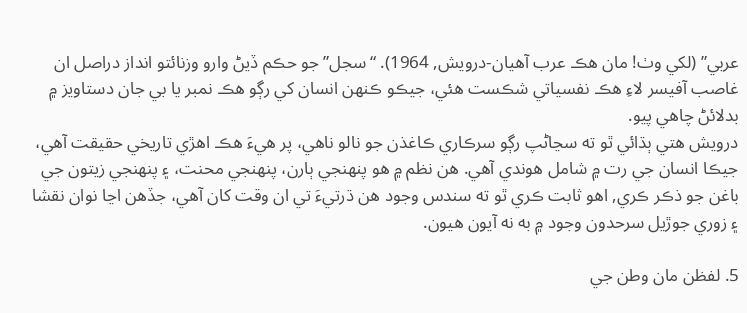عربي” (لکي وٺ! مان هڪ عرب آهيان-درويش, 1964). “سجل” جو حڪم ڏیڻ وارو وزنائتو انداز دراصل ان غاصب آفيسر لاءِ هڪ نفسياتي شڪست هئي، جيڪو ڪنھن انسان کي رڳو هڪ نمبر يا بي جان دستاويز ۾ بدلائڻ چاهي پيو.
درويش هتي ٻڌائي ٿو ته سڃاڻپ رڳو سرڪاري ڪاغذن جو نالو ناهي، پر هيءَ هڪ اهڙي تاريخي حقيقت آهي، جيڪا انسان جي رت ۾ شامل هوندي آهي. هن نظم ۾ هو پنھنجي ٻارن، پنھنجي محنت، ۽ پنھنجي زيتون جي باغن جو ذڪر ڪري, اهو ثابت ڪري ٿو ته سندس وجود هن ڌرتيءَ تي ان وقت کان آهي، جڏهن اڃا نوان نقشا ۽ زوري جوڙیل سرحدون وجود ۾ به نه آيون هيون.

5. لفظن مان وطن جي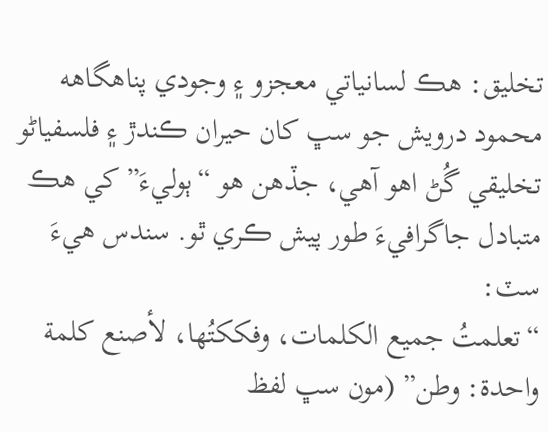تخليق: هڪ لسانياتي معجزو ۽ وجودي پناهگاهه
محمود درويش جو سڀ کان حيران ڪندڙ ۽ فلسفياڻو تخلیقي گُڻ اهو آهي، جڏھن هو “ٻوليءَ” کي هڪ متبادل جاگرافيءَ طور پيش ڪري ٿو. سندس هيءَ سٽ:
“تعلمتُ جميع الكلمات، وفككتُها، لأصنع كلمة واحدة: وطن” (مون سڀ لفظ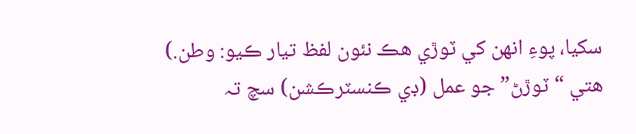سکيا، پوءِ انهن کي ٽوڙي هڪ نئون لفظ تيار ڪيو: وطن.)
هتي “ٽوڙڻ” جو عمل (ڊي ڪنسٽرڪشن) سچ تہ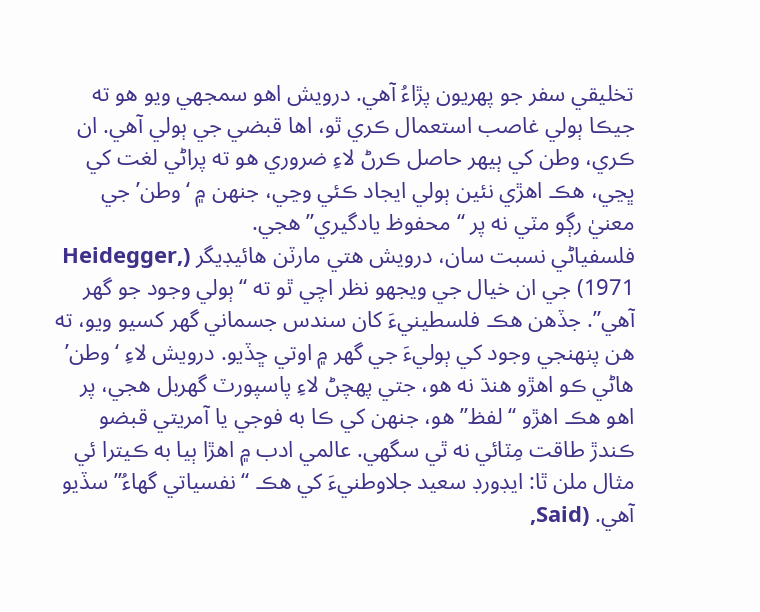تخليقي سفر جو پھریون پڙاءُ آهي. درويش اهو سمجهي ويو هو ته جيڪا ٻولي غاصب استعمال ڪري ٿو، اها قبضي جي ٻولي آهي. ان ڪري، وطن کي ٻيھر حاصل ڪرڻ لاءِ ضروري هو ته پراڻي لغت کي ڀڃي، هڪ اهڙي نئين ٻولي ايجاد ڪئي وڃي، جنھن ۾ ‘وطن’ جي معنيٰ رڳو مٽي نه پر “محفوظ يادگيري” هجي.
فلسفياڻي نسبت سان، درويش هتي مارٽن هائيڊيگر (Heidegger, 1971) جي ان خيال جي ويجهو نظر اچي ٿو ته “ٻولي وجود جو گهر آهي”. جڏهن هڪ فلسطينيءَ کان سندس جسماني گهر کسيو ويو، ته هن پنھنجي وجود کي ٻوليءَ جي گهر ۾ اوتي ڇڏيو. درويش لاءِ ‘وطن’ هاڻي ڪو اهڙو ھنڌ نه هو، جتي پھچڻ لاءِ پاسپورٽ گهربل هجي، پر اهو هڪ اهڙو “لفظ” هو، جنھن کي ڪا به فوجي یا آمریتي قبضو ڪندڙ طاقت مِٽائي نه ٿي سگهي. عالمي ادب ۾ اهڙا ٻيا به ڪيترا ئي مثال ملن ٿا: ايڊورڊ سعيد جلاوطنيءَ کي هڪ “نفسياتي گهاءُ” سڏيو آهي. (Said,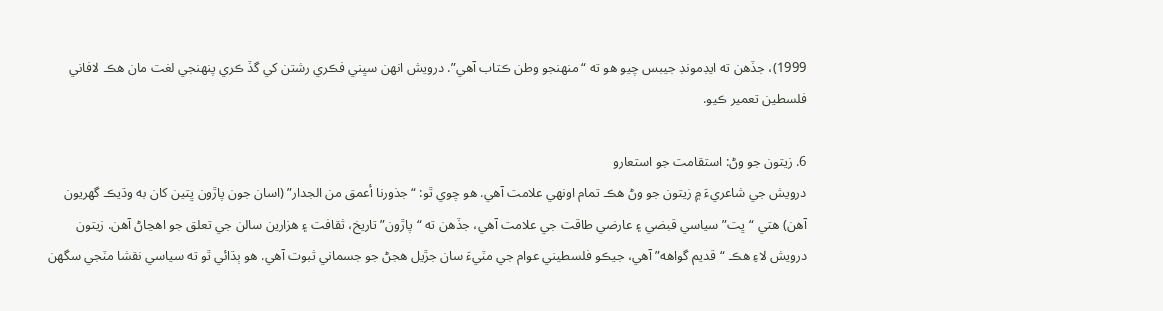1999)، جڏهن ته ايڊمونڊ جيبس چيو هو ته “منھنجو وطن ڪتاب آهي”. درويش انهن سڀني فڪري رشتن کي گڏ ڪري پنھنجي لغت مان هڪ لافاني فلسطين تعمير ڪيو.

6. زيتون جو وڻ: استقامت جو استعارو
درويش جي شاعريءَ ۾ زيتون جو وڻ هڪ تمام اونهي علامت آهي. هو چوي ٿو: “جذورنا أعمق من الجدار” (اسان جون پاڙون ڀتين کان به وڌيڪ گھريون آهن) هتي “ڀت” سياسي قبضي ۽ عارضي طاقت جي علامت آهي، جڏهن ته “پاڙون” تاريخ، ثقافت ۽ هزارين سالن جي تعلق جو اھڃاڻ آهن. زيتون درويش لاءِ هڪ “قديم گواهه” آهي، جيڪو فلسطيني عوام جي مٽيءَ سان جڙيل هجڻ جو جسماني ثبوت آهي. هو ٻڌائي ٿو ته سياسي نقشا مٽجي سگهن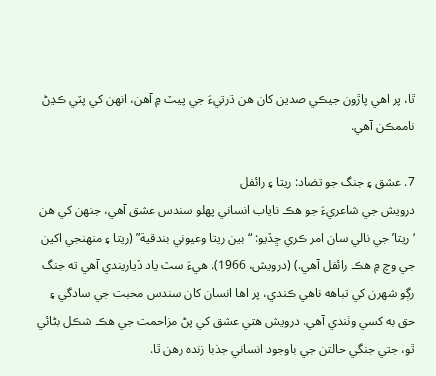ٿا، پر اهي پاڙون جيڪي صدين کان هن ڌرتيءَ جي پيٽ ۾ آهن، انهن کي پٽي ڪڍڻ ناممڪن آهي.

7. عشق ۽ جنگ جو تضاد: ريتا ۽ رائفل
درويش جي شاعريءَ جو هڪ نایاب انساني پھلو سندس عشق آهي، جنھن کي هن ‘ريتا’ جي نالي سان امر ڪري ڇڏيو: “بين ريتا وعيوني بندقية” (ريتا ۽ منھنجي اکين جي وچ ۾ هڪ رائفل آهي.) (درويش، 1966). هيءَ سٽ ياد ڏياريندي آهي ته جنگ رڳو شھرن کي تباهه ناهي ڪندي، پر اها انسان کان سندس محبت جي سادگي ۽ حق به کسي وٺندي آهي. درويش هتي عشق کي پڻ مزاحمت جي هڪ شڪل بڻائي ٿو، جتي جنگي حالتن جي باوجود انساني جذبا زنده رهن ٿا.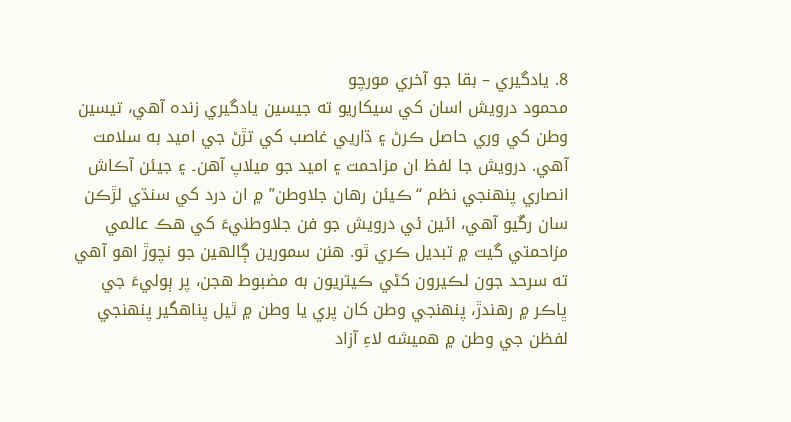8. يادگيري – بقا جو آخري مورچو
محمود درويش اسان کي سيکاريو ته جيسین يادگيري زنده آهي، تيسین وطن کي وري حاصل ڪرڻ ۽ ڌاریي غاصب کي تڙڻ جي اميد به سلامت آهي. درويش جا لفظ ان مزاحمت ۽ امید جو میلاپ آھن۔ ۽ جيئن آڪاش انصاري پنھنجي نظم “ڪيئن رهان جلاوطن” ۾ ان درد کي سنڌي لڙڪن سان رڱيو آهي، ائين ئي درويش جو فن جلاوطنيءَ کي هڪ عالمي مزاحمتي گيت ۾ تبديل ڪري ٿو. هنن سمورين ڳالهين جو نچوڙ اهو آهي ته سرحد جون لڪيرون کڻي ڪيتريون به مضبوط هجن، پر ٻوليءَ جي ڀاڪر ۾ رھندڙ، پنھنجي وطن کان پري یا وطن ۾ ٿیل پناھگیر پنھنجي لفظن جي وطن ۾ هميشه لاءِ آزاد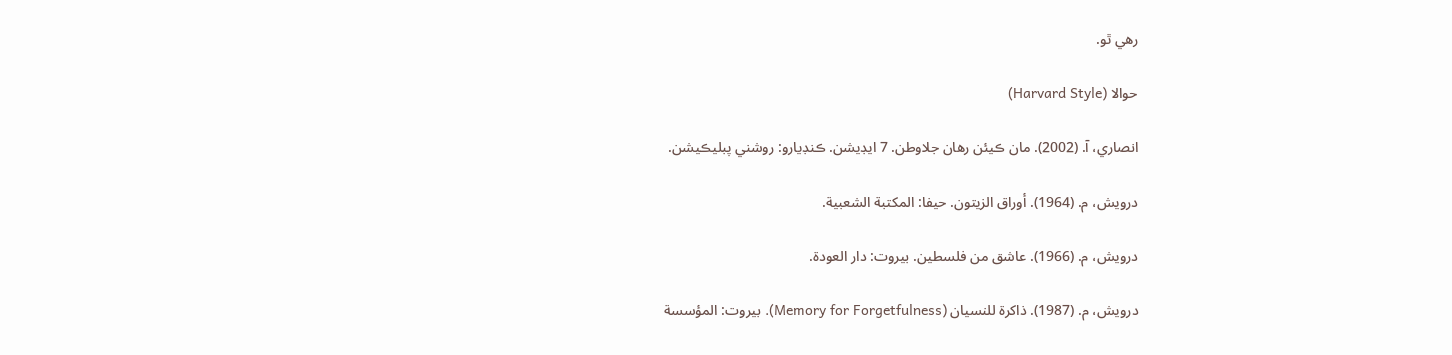رهي ٿو.

حوالا (Harvard Style)

انصاري، آ. (2002). مان ڪيئن رهان جلاوطن. 7 ايڊيشن. ڪنڊيارو: روشني پبليڪيشن.

درويش، م. (1964). أوراق الزيتون. حيفا: المکتبة الشعبية.

درويش، م. (1966). عاشق من فلسطين. بيروت: دار العودة.

درويش، م. (1987). ذاكرة للنسيان (Memory for Forgetfulness). بيروت: المؤسسة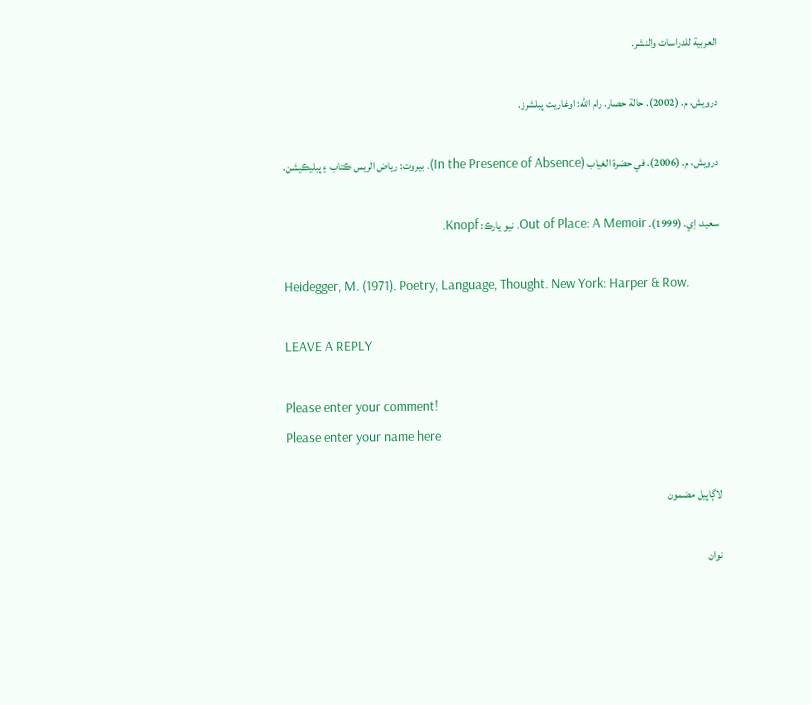العربية للدراسات والنشر.

درويش، م. (2002). حالة حصار. رام الله: اوغاريت پبلشرز.

درويش، م. (2006). في حضرة الغياب (In the Presence of Absence). بيروت: رياض الريس ڪتاب ۽ پبليڪيشن.

سعيد، اِي. (1999). Out of Place: A Memoir. نيو يارڪ: Knopf.

Heidegger, M. (1971). Poetry, Language, Thought. New York: Harper & Row.

LEAVE A REPLY

Please enter your comment!
Please enter your name here

لاڳاپيل مضمون

نوان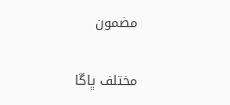مضمون

مختلف ڀاڱا